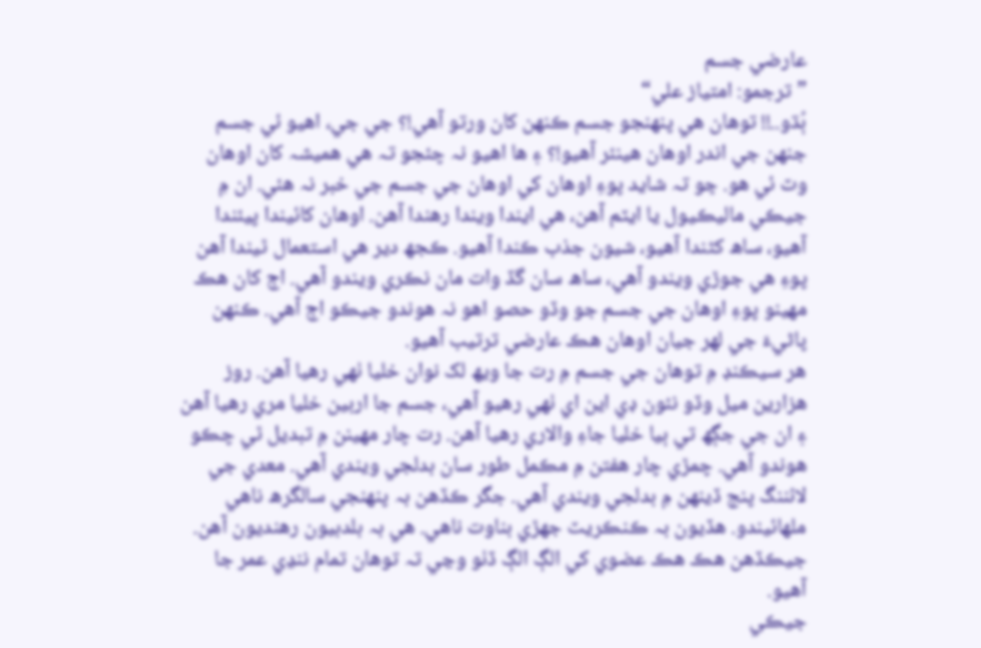عارضي جسم
”ترجمو: امتياز علي“
ٻُڌو..!! توهان هي پنهنجو جسم ڪنهن کان ورتو آهي!؟ جي جي، اهيو ئي جسم جنهن جي اندر اوهان هينئر آهيو!؟ ۽ ها اهيو نہ چئجو تہ هي هميشہ کان اوهان وٽ ئي هو. ڇو تہ شايد پوءِ اوهان کي اوهان جي جسم جي خبر نہ هئي. ان ۾ جيڪي ماليڪيول يا ايٽم آهن، هي ايندا ويندا رهندا آهن. اوهان کائيندا پيئندا آهيو، ساھ کڻندا آهيو، شيون جذب ڪندا آهيو. ڪجھ دير هي استعمال ٿيندا آهن پوءِ هي جوڙي ويندو آهي، ساھ سان گڏ وات مان نڪري ويندو آهي. اڄ کان هڪ مهينو پوءِ اوهان جي جسم جو وڏو حصو اهو نہ هوندو جيڪو اڄ آهي. ڪنهن پاڻيءَ جي لهر جيان اوهان هڪ عارضي ترتيب آهيو.
هر سيڪنڊ ۾ توهان جي جسم ۾ رت جا ويھ لک نوان خليا ٺهي رهيا آهن. روز هزارين ميل وڏو نئون ڊي اين اي ٺهي رهيو آهي، جسم جا اربين خليا مري رهيا آهن ۽ ان جي جڳھ تي ٻيا خليا جاءِ والاري رهيا آهن. رت چار مهينن ۾ تبديل ٿي چڪو هوندو آهي. چمڙي چار هفتن ۾ مڪمل طور سان بدلجي ويندي آهي. معدي جي لائننگ پنج ڏينهن ۾ بدلجي ويندي آهي. جگر ڪڏهن بہ پنهنجي سالگرھ ناهي ملهائيندو. هڏيون بہ ڪنڪريٽ جهڙي بناوت ناهي. هي بہ بلدبيون رهنديون آهن. جيڪڏهن هڪ هڪ عضوي کي الڳ الڳ ڏٺو وڃي تہ توهان تمام ننڍي عمر جا آهيو.
جيڪي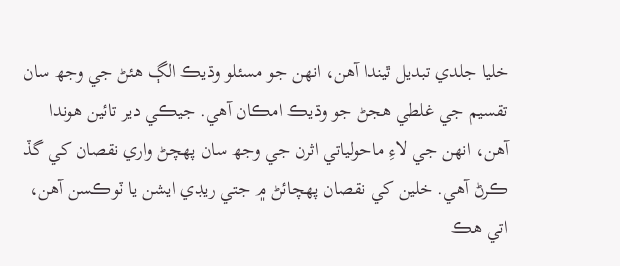خليا جلدي تبديل ٿيندا آهن، انهن جو مسئلو وڌيڪ الڳ هئڻ جي وجھ سان تقسيم جي غلطي هجڻ جو وڌيڪ امڪان آهي. جيڪي دير تائين هوندا آهن، انهن جي لاءِ ماحولياتي اثرن جي وجھ سان پهچڻ واري نقصان کي گڏ ڪرڻ آهي. خلين کي نقصان پهچائڻ ۾ جتي ريڊي ايشن يا ٽوڪسن آهن، اتي هڪ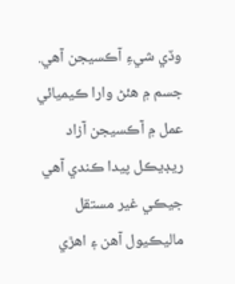وڏي شيءِ آڪسيجن آهي. جسم ۾ هئڻ وارا ڪيميائي عمل ۾ آڪسيجن آزاد ريڊيڪل پيدا ڪندي آهي جيڪي غير مستقل ماليڪيول آهن ۽ اهڙي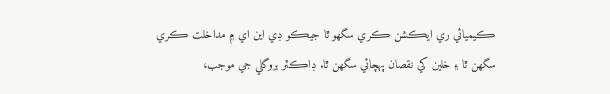ڪيميائي ري ايڪشن ڪري سگهو ٿا جيڪو ڊي اين اي ۾ مداخلت ڪري سگهن ٿا ۽ خلين کي نقصان پهچائي سگهن ٿا. ڊاڪٽر بروگلي جي موجب،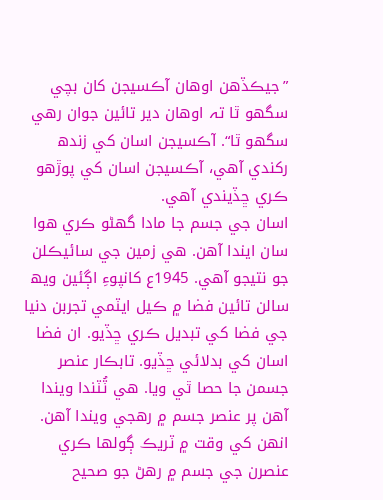”جيڪڏهن اوهان آڪسيجن کان بچي سگهو ٿا تہ اوهان دير تائين جوان رهي سگهو ٿا“. آڪسيجن اسان کي زندھ رکندي آهي، آڪسيجن اسان کي پوڙهو ڪري ڇڏيندي آهي.
اسان جي جسم جا مادا گهڻو ڪري هوا سان ايندا آهن. هي زمين جي سائيڪلن جو نتيجو آهي. 1945ع کانپوءِ اڳئين ويھ سالن تائين فضا ۾ ڪيل ايٽمي تجربن دنيا جي فضا کي تبديل ڪري ڇڏيو. ان فضا اسان کي بدلائي ڇڏيو. تابڪار عنصر جسمن جا حصا ٿي ويا. هي ٽُٽندا ويندا آهن پر عنصر جسم ۾ رهجي ويندا آهن. انهن کي وقت ۾ ٽريڪ ڳولھا ڪري عنصرن جي جسم ۾ رهڻ جو صحيح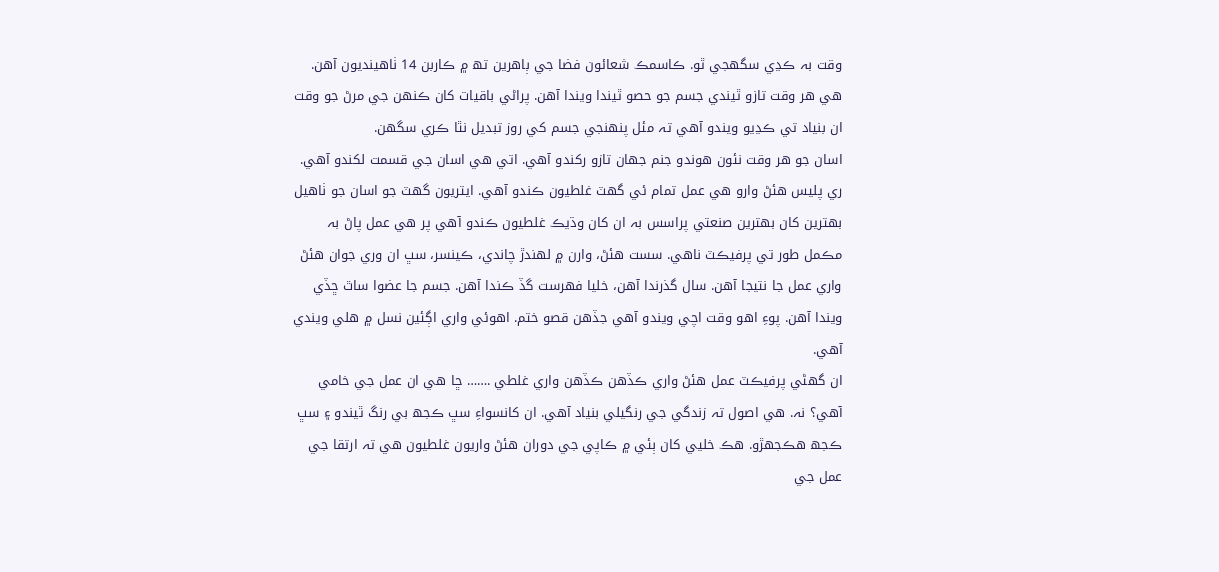وقت بہ ڪڍي سگهجي ٿو. ڪاسمڪ شعائون فضا جي ٻاهرين تھ ۾ ڪاربن 14 ٺاهينديون آهن. هي هر وقت تازو ٿيندي جسم جو حصو ٿيندا ويندا آهن. پراڻي باقيات کان ڪنهن جي مرڻ جو وقت ان بنياد تي ڪڍيو ويندو آهي تہ مئل پنهنجي جسم کي روز تبديل نٿا ڪري سگهن.
اسان جو هر وقت نئون هوندو جنم جهان تازو رکندو آهي. اتي هي اسان جي قسمت لکندو آهي. ري پليس هئڻ وارو هي عمل تمام ئي گهٽ غلطيون ڪندو آهي. ايتريون گهٽ جو اسان جو ٺاهيل بهترين کان بهترين صنعتي پراسس بہ ان کان وڌيڪ غلطيون ڪندو آهي پر هي عمل پاڻ بہ مڪمل طور تي پرفيڪٽ ناهي. سست هئڻ، وارن ۾ لهندڙ چاندي، ڪينسر، سڀ ان وري جوان هئڻ واري عمل جا نتيجا آهن. سال گذرندا آهن، خليا فھرست گڏ ڪندا آهن. جسم جا عضوا ساٿ ڇڏي ويندا آهن. پوءِ اهو وقت اچي ويندو آهي جڏهن قصو ختم. اهوئي واري اڳئين نسل ۾ هلي ويندي آهي.
ان گھڻي پرفيڪٽ عمل هئڻ واري ڪڏهن ڪڏهن واري غلطي .…… ڇا هي ان عمل جي خامي آهي؟ نہ. هي اصول تہ زندگي جي رنگيلي بنياد آهي. ان کانسواءِ سڀ ڪجھ بي رنگ ٿيندو ۽ سڀ ڪجھ هڪجهڙو. هڪ خليي کان ٻئي ۾ ڪاپي جي دوران هئڻ واريون غلطيون هي تہ ارتقا جي عمل جي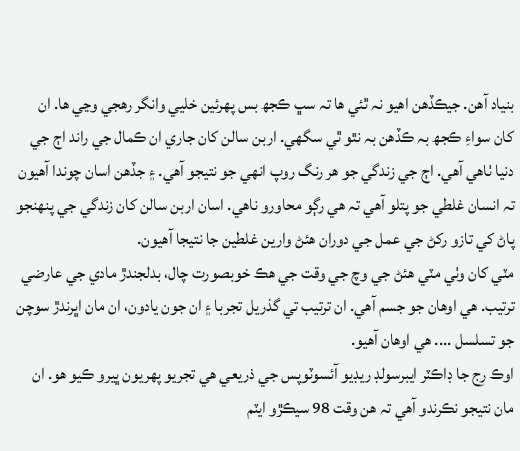بنياد آهن. جيڪڏهن اهيو نہ ٿئي ها تہ سڀ ڪجھ بس پهرئين خليي وانگر رهجي وڃي ها. ان کان سواءِ ڪجھ بہ ڪڏهن بہ نٿو ٿي سگهي. اربن سالن کان جاري ان ڪمال جي راند اڄ جي دنيا ٺاهي آهي. اڄ جي زندگي جو هر رنگ روپ انهي جو نتيجو آهي. ۽ جڏهن اسان چوندا آهيون تہ انسان غلطي جو پتلو آهي تہ هي رڳو محاورو ناهي. اسان اربن سالن کان زندگي جي پنهنجو پاڻ کي تازو رکڻ جي عمل جي دوران هئڻ وارين غلطين جا نتيجا آهيون.
مٽي کان وٺي مٽي هئڻ جي وچ جي وقت جي هڪ خوبصورت چال، بدلجندڙ مادي جي عارضي ترتيب. هي اوهان جو جسم آهي. ان ترتيب تي گذريل تجربا ۽ ان جون يادون، ان مان اڀرندڙ سوچن جو تسلسل .... هي اوهان آهيو.
اوڪ رِج جا ڊاڪٽر ايبرسولڊ ريڊيو آئسوٽوپس جي ذريعي هي تجريو پهريون ڀيرو ڪيو هو. ان مان نتيجو نڪرندو آهي تہ هن وقت 98 سيڪڙو ايٽم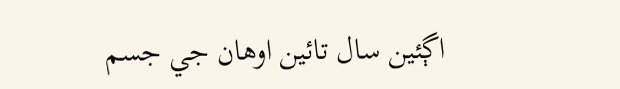اڳئين سال تائين اوهان جي جسم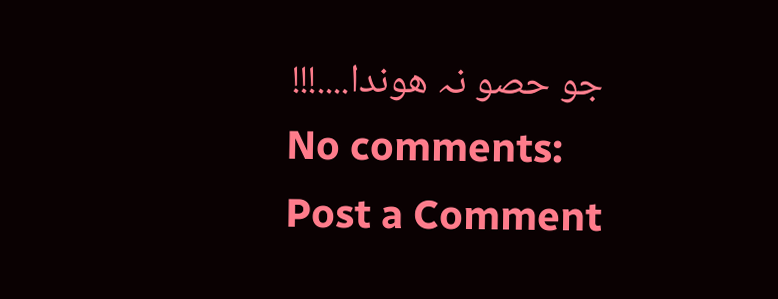جو حصو نہ هوندا....!!!
No comments:
Post a Comment